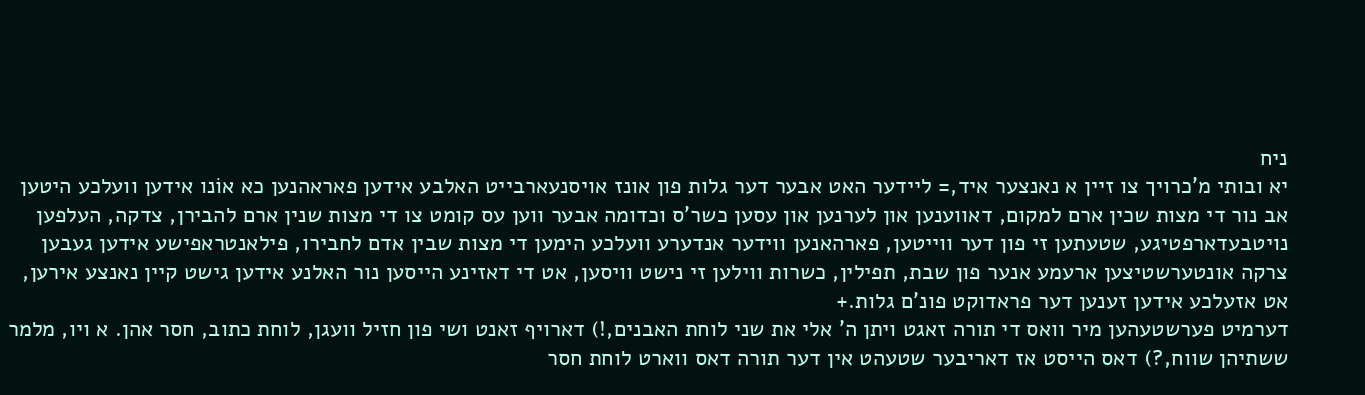ניח
יא ובותי מ'כרויך צו זיין א נאנצער איד,= ליידער האט אבער דער גלות פון אונז אויסנעארבייט האלבע אידען פאראהנען כא אוֹנו אידען וועלכע היטען אב נור די מצות שכין ארם למקום, דאווענען און לערנען און עסען כשר'ס וכדומה אבער ווען עס קומט צו די מצות שנין ארם להבירן, צדקה, העלפען נויטבעדארפטיגע, שטעתען זי פון דער ווייטען, פארהאנען ווידער אנדערע וועלכע הימען די מצות שבין אדם לחבירו, פילאנטראפישע אידען געבען צרקה אונטערשטיצען ארעמע אנער פון שבת, תפילין, כשרות ווילען זי נישט וויסען, אט די דאזינע הייסען נור האלנע אידען גישט קיין נאנצע אירען, אט אזעלכע אידען זענען דער פראדוקט פונ'ם גלות.+
דערמיט פערשטעהען מיר וואס די תורה זאגט ויתן ה' אלי את שני לוחת האבנים,!) דארויף זאנט ושי פון חזיל וועגן, לוחת כתוב, חסר אהן. א ויו, מלמר ששתיהן שווח,?) דאס הייסט אז דאריבער שטעהט אין דער תורה דאס ווארט לוחת חסר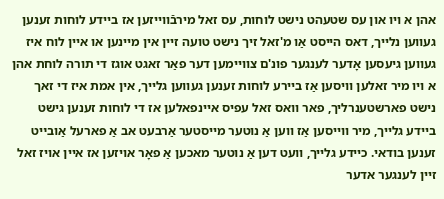אהן א ויו און עס שטעהט נישט לוחות, עס זאל מירבֿווייזען אז ביידע לוחות זענען געווען נלייך, דאס הייסט אַו מ'זאל זיך נישט טועה זיין אין מיינען או איין לוח איז געווען גיעסען אָדער לענגער פונ'ם צוויימען דער פאַר זאגט אוגז די תורה לוחת אהן א ויו מיר זאלען וויסען אַז ביירע לוחות זענען געווען גלייך, אין אמת איז די זאך נישט פארשטענרליך, פאר וואס זאל עפיס איינפאלען אז די לוחות זענען גישט ביידע גלייך, מיר ווייסען אַז ווען אַ נוטער מייסטער אַרבעט אב אַ פארעל אַובײט זענען בודאי. כיידע גלייך, וועט דען אַ נוטער מאכען אַ פאָר אויזען אז איין אויז זאל זיין לענגער אדער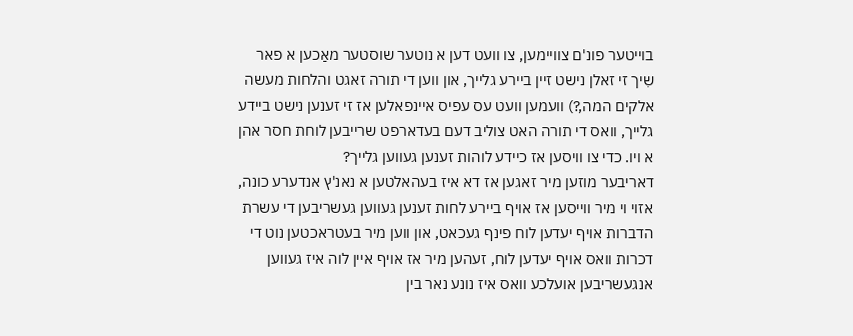בוייטער פונ'ם צוויימען, צו וועט דען א נוטער שוסטער מאַכען א פאר שִיך זי זאלן נישט זיין ביירע גלייך, און ווען די תורה זאגט והלחות מעשה אלקים המה,?) וועמען וועט עס עפיס איינפאלען אז זי זענען נישט ביידע גלייך, וואס די תורה האט צוליב דעם בעדארפט שרייבען לוחת חסר אהן א ויו. כדי צו וויסען אז כיידע לוהות זענען געווען גלייך?
דאריבער מוזען מיר זאגען אז דא איז בעהאלטען א נאנ'ץ אנדערע כונה, אזוי וי מיר ווייסען אז אויף ביירע לחות זענען געווען געשריבען די עשרת הדברות אויף יעדען לוח פינף געכאט, און ווען מיר בעטראכטען נוט די דכרות וואס אויף יעדען לוח, זעהען מיר אז אויף איין לוה איז געווען אנגעשריבען אועלכע וואס איז נונע נאר בין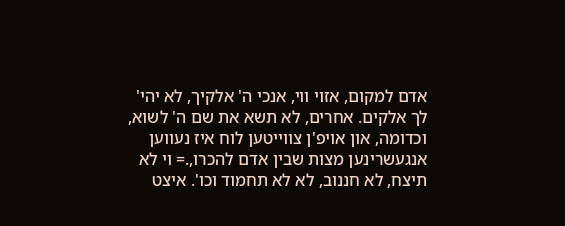אדם למקום, אזוי ווי, אנכי ה' אלקיך, לא יהי' לך אלקים. אחרים, לא תשא את שם ה' לשוא, וכדומה, און אויפ'ן צווייטען לוח איז נעווען אנגעשרינען מצות שבין אדם להכרו,.= וי לא תיצח, לא חננוב, לא לא תחמוד וכו'. איצט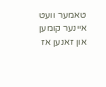טאמער וועט איינער קומען און זאנען אז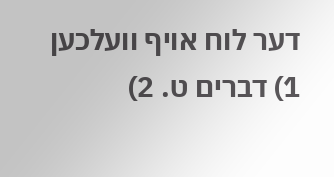דער לוח אויף וועלכען
1) דברים ט. 2)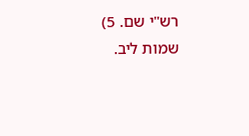רש"י שם. 5) שמות ליב.